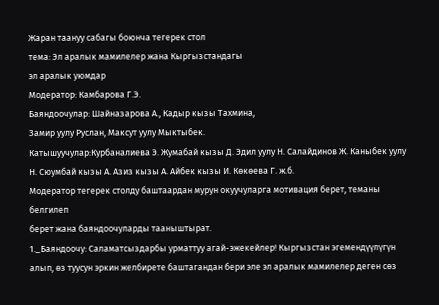Жаран таануу сабагы боюнча тегерек стол
тема: Эл аралык мамилелер жана Кыргызстандагы
эл аралык уюмдар
Модератор: Камбарова Г.Э.
Баяндоочулар: Шайназарова А., Кадыр кызы Тахмина,
Замир уулу Руслан, Максут уулу Мыктыбек.
Катышуучулар:Курбаналиева Э. Жумабай кызы Д. Эдил уулу Н. Салайдинов Ж. Каныбек уулу Н. Сюумбай кызы А. Азиз кызы А. Айбек кызы И. Кѳкѳева Г. ж.б.
Модератор тегерек столду баштаардан мурун окуучуларга мотивация берет, теманы белгилеп
берет жана баяндоочуларды тааныштырат.
1._Баяндоочу: Саламатсыздарбы урматтуу агай-эжекейлер! Кыргызстан эгемендүүлүгүн алып, өз туусун эркин желбирете баштагандан бери эле эл аралык мамилелер деген сөз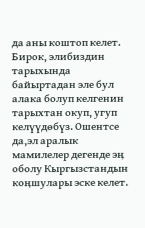да аны коштоп келет. Бирок, элибиздин тарыхында байыртадан эле бул алака болуп келгенин тарыхтан окуп, угуп келүүдөбүз. Ошентсе да,эл аралык мамилелер дегенде эӊ оболу Кыргызстандын коӊшулары эске келет.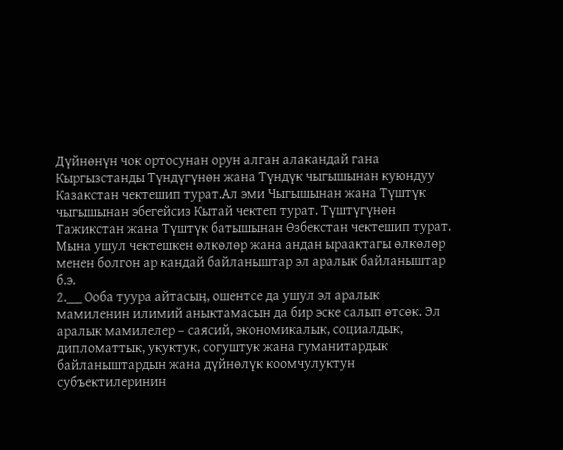Дүйнөнүн чок ортосунан орун алган алакандай гана Кыргызстанды Түндүгүнөн жана Түндүк чыгышынан куюндуу Казакстан чектешип турат.Ал эми Чыгышынан жана Түштүк чыгышынан эбегейсиз Кытай чектеп турат. Түштүгүнөн Тажикстан жана Түштүк батышынан Өзбекстан чектешип турат. Мына ушул чектешкен өлкөлөр жана андан ыраактагы өлкөлөр менен болгон ар кандай байланыштар эл аралык байланыштар б.э.
2.___ Ооба туура айтасыӊ, ошентсе да ушул эл аралык мамиленин илимий аныктамасын да бир эске салып өтсөк. Эл аралык мамилелер – саясий, экономикалык, социалдык, дипломаттык, укуктук, согуштук жана гуманитардык байланыштардын жана дүйнөлүк коомчулуктун субъектилеринин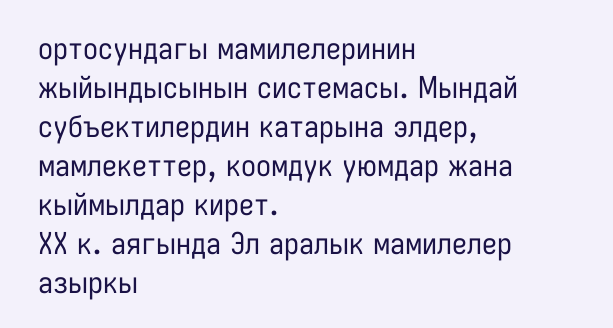ортосундагы мамилелеринин жыйындысынын системасы. Мындай субъектилердин катарына элдер, мамлекеттер, коомдук уюмдар жана кыймылдар кирет.
ХХ к. аягында Эл аралык мамилелер азыркы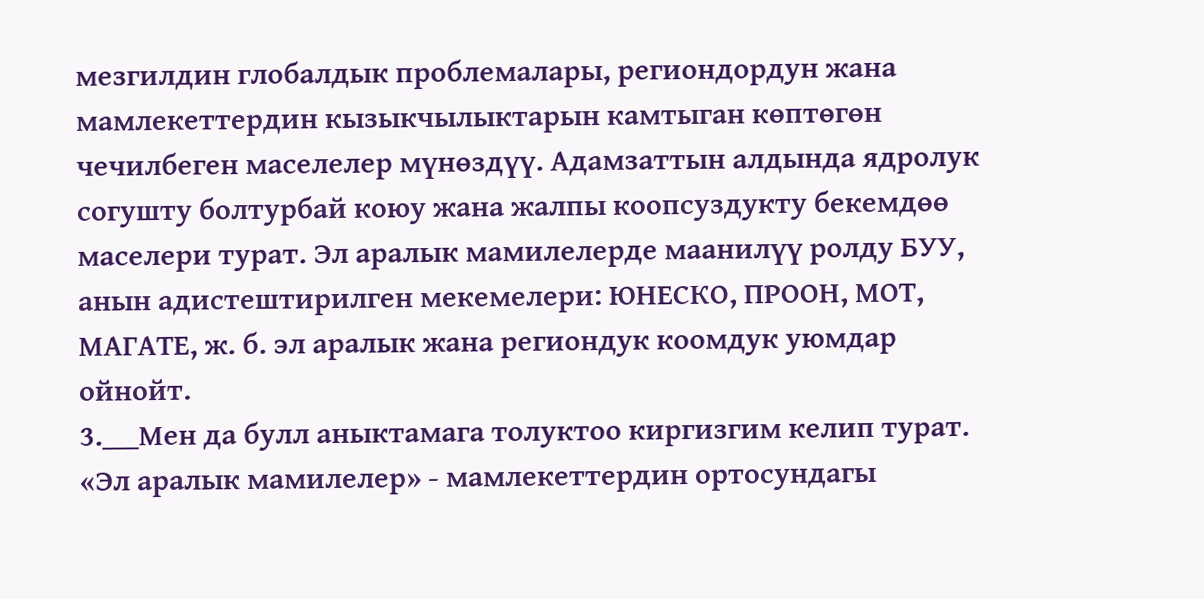мезгилдин глобалдык проблемалары, региондордун жана мамлекеттердин кызыкчылыктарын камтыган көптөгөн чечилбеген маселелер мүнөздүү. Адамзаттын алдында ядролук согушту болтурбай коюу жана жалпы коопсуздукту бекемдөө маселери турат. Эл аралык мамилелерде маанилүү ролду БУУ, анын адистештирилген мекемелери: ЮНЕСКО, ПРООН, МОТ, МАГАТЕ, ж. б. эл аралык жана региондук коомдук уюмдар ойнойт.
3.___Мен да булл аныктамага толуктоо киргизгим келип турат. «Эл аралык мамилелер» - мамлекеттердин ортосундагы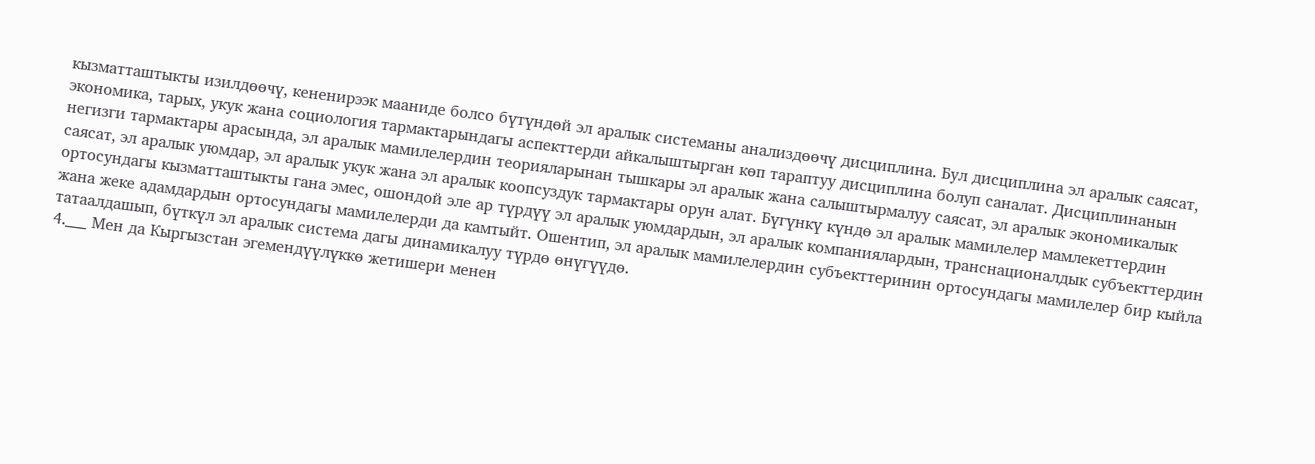кызматташтыкты изилдөөчү, кененирээк мааниде болсо бүтүндөй эл аралык системаны анализдөөчү дисциплина. Бул дисциплина эл аралык саясат, экономика, тарых, укук жана социология тармактарындагы аспекттерди айкалыштырган көп тараптуу дисциплина болуп саналат. Дисциплинанын негизги тармактары арасында, эл аралык мамилелердин теорияларынан тышкары эл аралык жана салыштырмалуу саясат, эл аралык экономикалык саясат, эл аралык уюмдар, эл аралык укук жана эл аралык коопсуздук тармактары орун алат. Бүгүнкү күндө эл аралык мамилелер мамлекеттердин ортосундагы кызматташтыкты гана эмес, ошондой эле ар түрдүү эл аралык уюмдардын, эл аралык компаниялардын, транснационалдык субъекттердин жана жеке адамдардын ортосундагы мамилелерди да камтыйт. Ошентип, эл аралык мамилелердин субъекттеринин ортосундагы мамилелер бир кыйла татаалдашып, бүткүл эл аралык система дагы динамикалуу түрдө өнүгүүдө.
4.___ Мен да Кыргызстан эгемендүүлүккө жетишери менен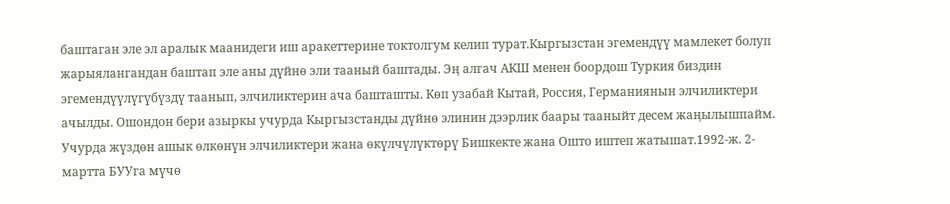баштаган эле эл аралык маанидеги иш аракеттерине токтолгум келип турат.Кыргызстан эгемендүү мамлекет болуп жарыялангандан баштап эле аны дүйнө эли тааный баштады. Эӊ алгач АКШ менен боордош Туркия биздин эгемендүүлүгүбүздү таанып, элчиликтерин ача башташты. Көп узабай Кытай, Россия, Германиянын элчиликтери ачылды. Ошондон бери азыркы учурда Кыргызстанды дүйнө элинин дээрлик баары тааныйт десем жаӊылышпайм. Учурда жүздөн ашык өлкөнүн элчиликтери жана өкүлчүлүктөрү Бишкекте жана Ошто иштеп жатышат.1992-ж. 2-мартта БУУга мүчө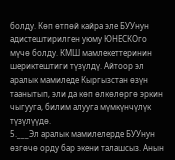болду. Көп өтпөй кайра эле БУУнун адистештирилген уюму ЮНЕСКОго мүчө болду. КМШ мамлекеттеринин шериктештиги түзүлдү. Айтоор эл аралык мамиледе Кыргызстан өзүн таанытып, эли да көп өлкөлөргө эркин чыгууга, билим алууга мүмкүнчүлүк түзүлүүдө.
5.___Эл аралык мамилелерде БУУнун өзгөчө орду бар экени талашсыз. Анын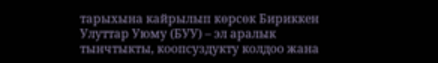тарыхына кайрылып көрсөк Бириккен Улуттар Уюму (БУУ) – эл аралык тынчтыкты, коопсуздукту колдоо жана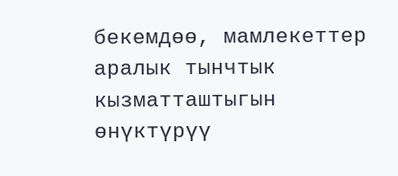бекемдөө, мамлекеттер аралык тынчтык кызматташтыгын өнүктүрүү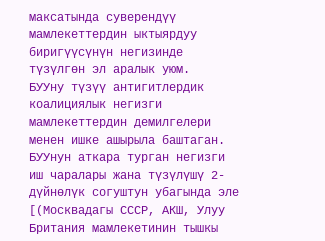максатында суверендүү мамлекеттердин ыктыярдуу биригүүсүнүн негизинде түзүлгөн эл аралык уюм.
БУУну түзүү антигитлердик коалициялык негизги мамлекеттердин демилгелери менен ишке ашырыла баштаган. БУУнун аткара турган негизги иш чаралары жана түзүлүшү 2-дүйнөлүк согуштун убагында эле [(Москвадагы СССР, АКШ, Улуу Британия мамлекетинин тышкы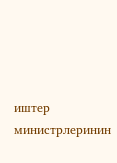иштер министрлеринин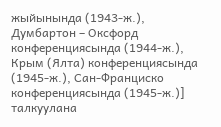жыйынында (1943-ж.), Думбартон – Оксфорд конференциясында (1944-ж.), Крым (Ялта) конференциясында (1945-ж.), Сан-Франциско конференциясында (1945-ж.)] талкуулана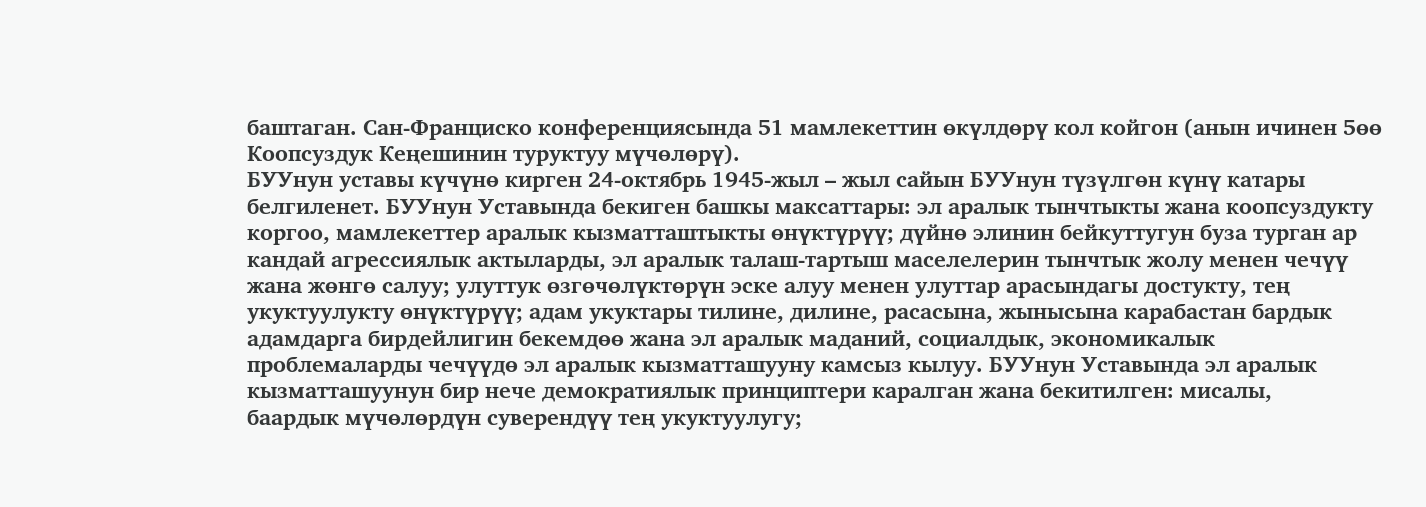баштаган. Сан-Франциско конференциясында 51 мамлекеттин өкүлдөрү кол койгон (анын ичинен 5өө Коопсуздук Кеңешинин туруктуу мүчөлөрү).
БУУнун уставы күчүнө кирген 24-октябрь 1945-жыл – жыл сайын БУУнун түзүлгөн күнү катары белгиленет. БУУнун Уставында бекиген башкы максаттары: эл аралык тынчтыкты жана коопсуздукту коргоо, мамлекеттер аралык кызматташтыкты өнүктүрүү; дүйнө элинин бейкуттугун буза турган ар кандай агрессиялык актыларды, эл аралык талаш-тартыш маселелерин тынчтык жолу менен чечүү жана жөнгө салуу; улуттук өзгөчөлүктөрүн эске алуу менен улуттар арасындагы достукту, тең укуктуулукту өнүктүрүү; адам укуктары тилине, дилине, расасына, жынысына карабастан бардык адамдарга бирдейлигин бекемдөө жана эл аралык маданий, социалдык, экономикалык проблемаларды чечүүдө эл аралык кызматташууну камсыз кылуу. БУУнун Уставында эл аралык кызматташуунун бир нече демократиялык принциптери каралган жана бекитилген: мисалы,
баардык мүчөлөрдүн суверендүү тең укуктуулугу;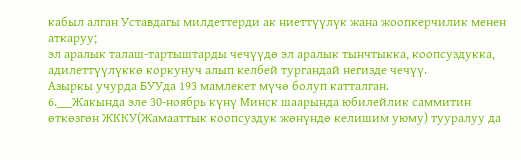кабыл алган Уставдагы милдеттерди ак ниеттүүлүк жана жоопкерчилик менен аткаруу;
эл аралык талаш-тартыштарды чечүүдө эл аралык тынчтыкка, коопсуздукка, адилеттүүлүккө коркунуч алып келбей тургандай негизде чечүү.
Азыркы учурда БУУда 193 мамлекет мүчө болуп катталган.
6.___Жакында эле 30-ноябрь күнү Минск шаарында юбилейлик саммитин өткөзгөн ЖККУ(Жамааттык коопсуздук жөнүндө келишим уюму) тууралуу да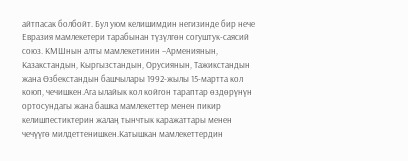айтпасак болбойт. Бул уюм келишимдин негизинде бир нече Евразия мамлекетери тарабынан түзүлгөн согуштук-саясий союз. КМШнын алты мамлекетинин –Армениянын, Казакстандын, Кыргызстандын, Орусиянын, Тажикстандын жана Өзбекстандын башчылары 1992-жылы 15-мартта кол коюп, чечишкен.Ага ылайык кол койгон тараптар өздөрүнүн ортосундагы жана башка мамлекеттер менен пикир келишпестиктерин жалаӊ тынчтык каражаттары менен чечүүгө милдеттенишкен.Катышкан мамлекеттердин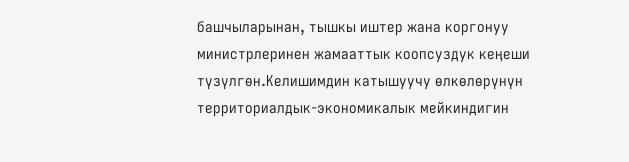башчыларынан, тышкы иштер жана коргонуу министрлеринен жамааттык коопсуздук кеӊеши түзүлгөн.Келишимдин катышуучу өлкөлөрүнүн территориалдык-экономикалык мейкиндигин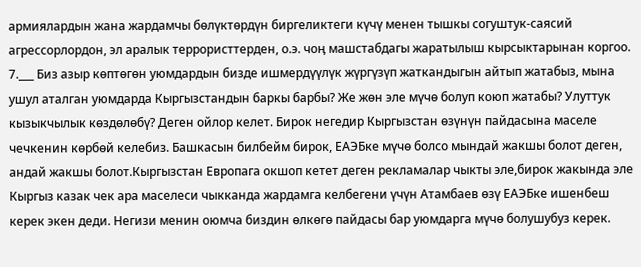армиялардын жана жардамчы бөлүктөрдүн биргеликтеги күчү менен тышкы согуштук-саясий агрессорлордон, эл аралык террористтерден, о.э. чоӊ машстабдагы жаратылыш кырсыктарынан коргоо.
7.___ Биз азыр көптөгөн уюмдардын бизде ишмердүүлүк жүргүзүп жаткандыгын айтып жатабыз, мына ушул аталган уюмдарда Кыргызстандын баркы барбы? Же жөн эле мүчө болуп коюп жатабы? Улуттук кызыкчылык көздөлөбү? Деген ойлор келет. Бирок негедир Кыргызстан өзүнүн пайдасына маселе чечкенин көрбөй келебиз. Башкасын билбейм бирок, ЕАЭБке мүчө болсо мындай жакшы болот деген, андай жакшы болот.Кыргызстан Европага окшоп кетет деген рекламалар чыкты эле,бирок жакында эле Кыргыз казак чек ара маселеси чыкканда жардамга келбегени үчүн Атамбаев өзү ЕАЭБке ишенбеш керек экен деди. Негизи менин оюмча биздин өлкөгө пайдасы бар уюмдарга мүчө болушубуз керек.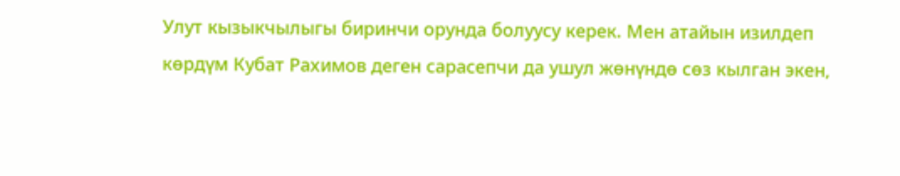Улут кызыкчылыгы биринчи орунда болуусу керек. Мен атайын изилдеп көрдүм Кубат Рахимов деген сарасепчи да ушул жөнүндө сөз кылган экен,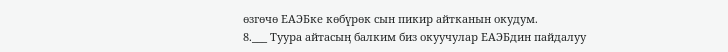өзгөчө ЕАЭБке көбүрөк сын пикир айтканын окудум.
8.___ Туура айтасыӊ балким биз окуучулар ЕАЭБдин пайдалуу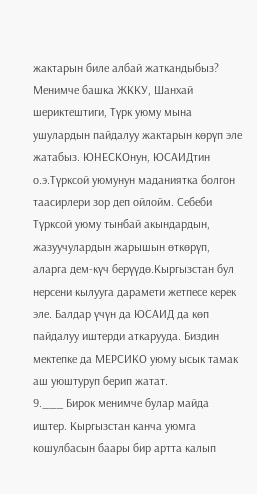жактарын биле албай жаткандыбыз? Менимче башка ЖККУ, Шанхай шериктештиги, Түрк уюму мына ушулардын пайдалуу жактарын көрүп эле жатабыз. ЮНЕСКОнун, ЮСАИДтин о.э.Түрксой уюмунун маданиятка болгон таасирлери зор деп ойлойм. Себеби Түрксой уюму тынбай акындардын, жазуучулардын жарышын өткөрүп, аларга дем-күч берүүдө.Кыргызстан бул нерсени кылууга дарамети жетпесе керек эле. Балдар үчүн да ЮСАИД да көп пайдалуу иштерди аткарууда. Биздин мектепке да МЕРСИКО уюму ысык тамак аш уюштуруп берип жатат.
9.___ Бирок менимче булар майда иштер. Кыргызстан канча уюмга кошулбасын баары бир артта калып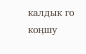калдык го коӊшу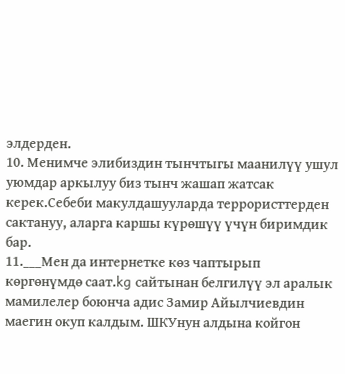элдерден.
10. Менимче элибиздин тынчтыгы маанилүү ушул уюмдар аркылуу биз тынч жашап жатсак керек.Себеби макулдашууларда террористтерден сактануу, аларга каршы күрөшүү үчүн биримдик бар.
11.___Мен да интернетке көз чаптырып көргөнүмдө саат.kg сайтынан белгилүү эл аралык мамилелер боюнча адис Замир Айылчиевдин маегин окуп калдым. ШКУнун алдына койгон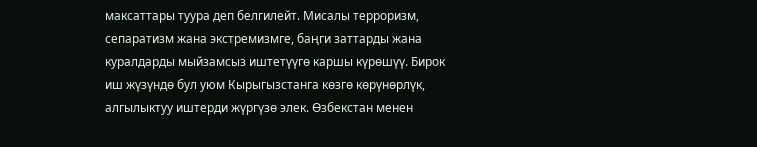максаттары туура деп белгилейт. Мисалы терроризм, сепаратизм жана экстремизмге, баңги заттарды жана куралдарды мыйзамсыз иштетүүгө каршы күрөшүү. Бирок иш жүзүндө бул уюм Кырыгызстанга көзгө көрүнөрлүк, алгылыктуу иштерди жүргүзө элек. Өзбекстан менен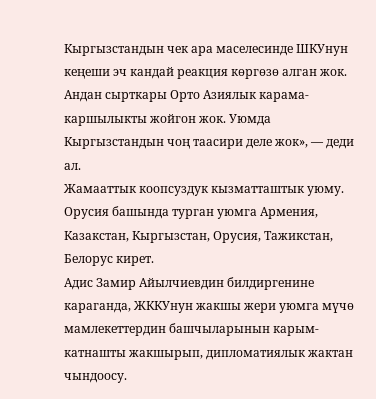Кыргызстандын чек ара маселесинде ШКУнун кеңеши эч кандай реакция көргөзө алган жок. Андан сырткары Орто Азиялык карама-каршылыкты жойгон жок. Уюмда Кыргызстандын чоң таасири деле жок», — деди ал.
Жамааттык коопсуздук кызматташтык уюму. Орусия башында турган уюмга Армения, Казакстан, Кыргызстан, Орусия, Тажикстан, Белорус кирет.
Адис Замир Айылчиевдин билдиргенине караганда, ЖККУнун жакшы жери уюмга мүчө мамлекеттердин башчыларынын карым-катнашты жакшырып, дипломатиялык жактан чындоосу.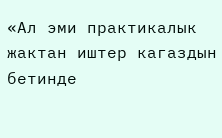«Ал эми практикалык жактан иштер кагаздын бетинде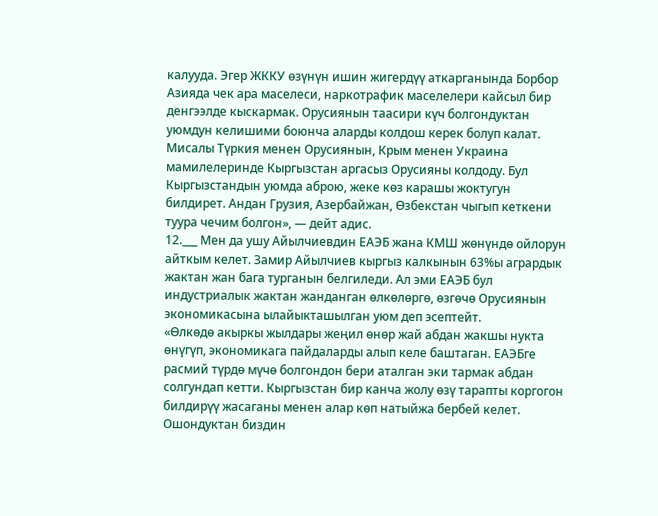калууда. Эгер ЖККУ өзүнүн ишин жигердүү аткарганында Борбор Азияда чек ара маселеси, наркотрафик маселелери кайсыл бир денгээлде кыскармак. Орусиянын таасири күч болгондуктан уюмдун келишими боюнча аларды колдош керек болуп калат. Мисалы Түркия менен Орусиянын, Крым менен Украина мамилелеринде Кыргызстан аргасыз Орусияны колдоду. Бул Кыргызстандын уюмда аброю, жеке көз карашы жоктугун билдирет. Андан Грузия, Азербайжан, Өзбекстан чыгып кеткени туура чечим болгон», — дейт адис.
12.___ Мен да ушу Айылчиевдин ЕАЭБ жана КМШ жөнүндө ойлорун айткым келет. Замир Айылчиев кыргыз калкынын 63%ы агрардык жактан жан бага турганын белгиледи. Ал эми ЕАЭБ бул индустриалык жактан жанданган өлкөлөргө, өзгөчө Орусиянын экономикасына ылайыкташылган уюм деп эсептейт.
«Өлкөдө акыркы жылдары жеңил өнөр жай абдан жакшы нукта өнүгүп, экономикага пайдаларды алып келе баштаган. ЕАЭБге расмий түрдө мүчө болгондон бери аталган эки тармак абдан солгундап кетти. Кыргызстан бир канча жолу өзү тарапты коргогон билдирүү жасаганы менен алар көп натыйжа бербей келет. Ошондуктан биздин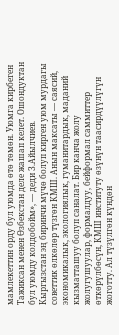мамлекеттин орду бул уюмда өтө төмөн. Уюмга кирбеген Тажиксан менен Өзбекстан деле жашап келет. Ошондуктан бул уюмду колдобойм», — деди З.Айылчиев.
Кыргызстан эң биринчи мүчө болуп кирген уюм мурдагы советтик өлкөлөр түзгөн КМШ. Анын максаты — саясий, экономикалык, экологиялык, гуманитардык, маданий кызматташуу болуп саналат. Бир канча жолу жолугушуулар, формалдуу, бейформал саммиттер өткөрүлбөсүн, КМШ институту өзүнүн таасирдүүлүгүн жоготту. Ал түзүлгөн күндөн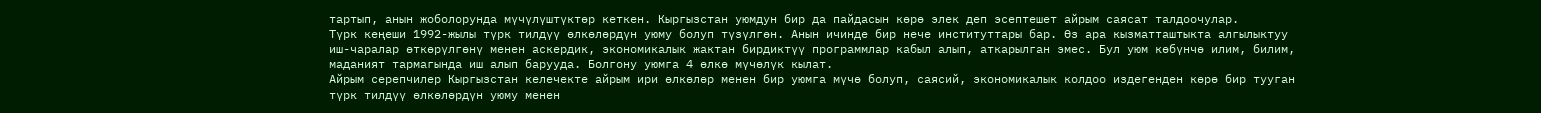тартып, анын жоболорунда мүчүлүштүктөр кеткен. Кыргызстан уюмдун бир да пайдасын көрө элек деп эсептешет айрым саясат талдоочулар.
Түрк кеңеши 1992-жылы түрк тилдүү өлкөлөрдүн уюму болуп түзүлгөн. Анын ичинде бир нече институттары бар. Өз ара кызматташтыкта алгылыктуу иш-чаралар өткөрүлгөнү менен аскердик, экономикалык жактан бирдиктүү программлар кабыл алып, аткарылган эмес. Бул уюм көбүнчө илим, билим, маданият тармагында иш алып барууда. Болгону уюмга 4 өлкө мүчөлүк кылат.
Айрым серепчилер Кыргызстан келечекте айрым ири өлкөлөр менен бир уюмга мүчө болуп, саясий, экономикалык колдоо издегенден көрө бир тууган түрк тилдүү өлкөлөрдүн уюму менен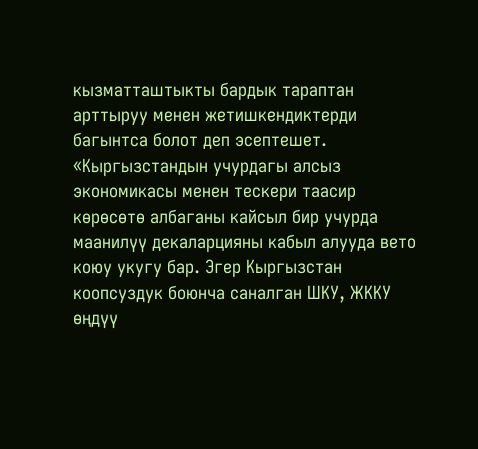кызматташтыкты бардык тараптан арттыруу менен жетишкендиктерди багынтса болот деп эсептешет.
«Кыргызстандын учурдагы алсыз экономикасы менен тескери таасир көрөсөтө албаганы кайсыл бир учурда маанилүү декаларцияны кабыл алууда вето коюу укугу бар. Эгер Кыргызстан коопсуздук боюнча саналган ШКУ, ЖККУ өңдүү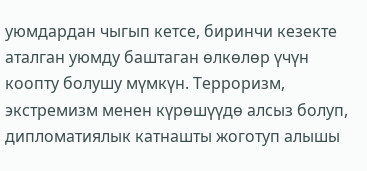уюмдардан чыгып кетсе, биринчи кезекте аталган уюмду баштаган өлкөлөр үчүн коопту болушу мүмкүн. Терроризм, экстремизм менен күрөшүүдө алсыз болуп, дипломатиялык катнашты жоготуп алышы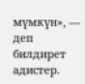мүмкүн», — деп билдирет адистер.